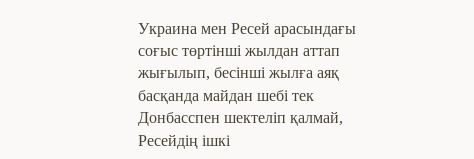Украина мен Ресей арасындағы соғыс төртінші жылдан аттап жығылып, бесінші жылға аяқ басқанда майдан шебі тек Донбасспен шектеліп қалмай, Ресейдің ішкі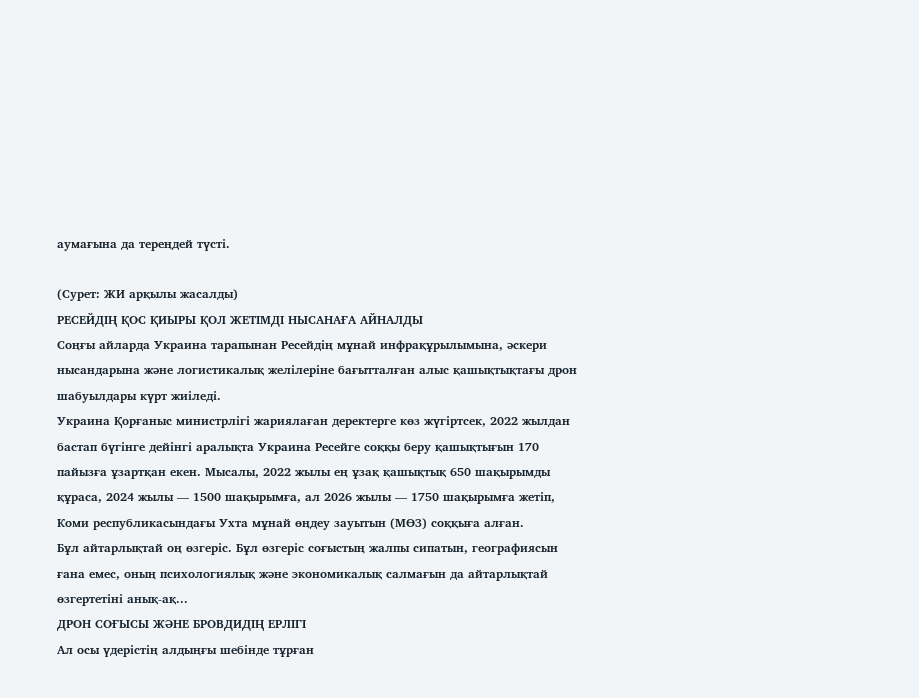аумағына да тереңдей түсті.

(Сурет: ЖИ арқылы жасалды)
РЕСЕЙДІҢ ҚОС ҚИЫРЫ ҚОЛ ЖЕТІМДІ НЫСАНАҒА АЙНАЛДЫ
Соңғы айларда Украина тарапынан Ресейдің мұнай инфрақұрылымына, әскери нысандарына және логистикалық желілеріне бағытталған алыс қашықтықтағы дрон шабуылдары күрт жиіледі.
Украина Қорғаныс министрлігі жариялаған деректерге көз жүгіртсек, 2022 жылдан бастап бүгінге дейінгі аралықта Украина Ресейге соққы беру қашықтығын 170 пайызға ұзартқан екен. Мысалы, 2022 жылы ең ұзақ қашықтық 650 шақырымды құраса, 2024 жылы — 1500 шақырымға, ал 2026 жылы — 1750 шақырымға жетіп, Коми республикасындағы Ухта мұнай өңдеу зауытын (МӨЗ) соққыға алған.
Бұл айтарлықтай оң өзгеріс. Бұл өзгеріс соғыстың жалпы сипатын, географиясын ғана емес, оның психологиялық және экономикалық салмағын да айтарлықтай өзгертетіні анық-ақ...
ДРОН СОҒЫСЫ ЖӘНЕ БРОВДИДІҢ ЕРЛІГІ
Ал осы үдерістің алдыңғы шебінде тұрған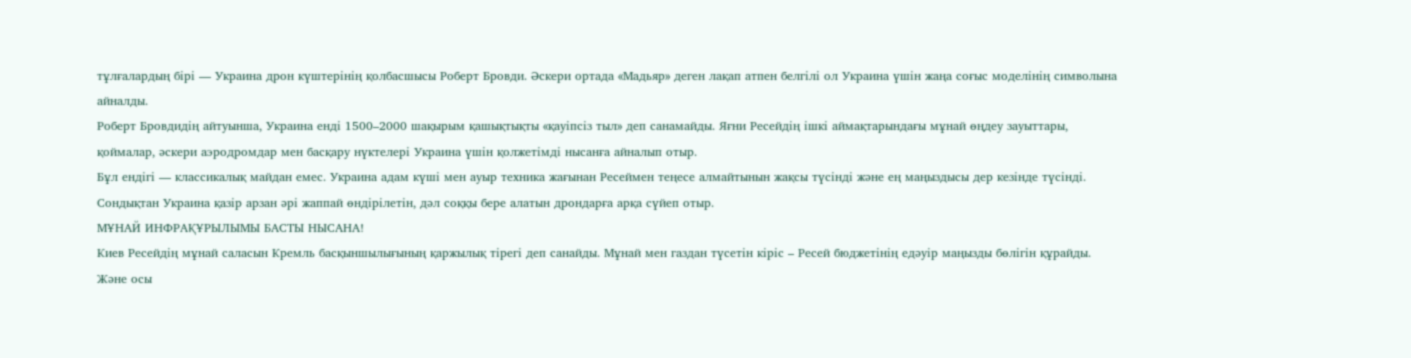тұлғалардың бірі — Украина дрон күштерінің қолбасшысы Роберт Бровди. Әскери ортада «Мадьяр» деген лақап атпен белгілі ол Украина үшін жаңа соғыс моделінің символына айналды.
Роберт Бровдидің айтуынша, Украина енді 1500–2000 шақырым қашықтықты «қауіпсіз тыл» деп санамайды. Яғни Ресейдің ішкі аймақтарындағы мұнай өңдеу зауыттары, қоймалар, әскери аэродромдар мен басқару нүктелері Украина үшін қолжетімді нысанға айналып отыр.
Бұл ендігі — классикалық майдан емес. Украина адам күші мен ауыр техника жағынан Ресеймен теңесе алмайтынын жақсы түсінді және ең маңыздысы дер кезінде түсінді. Сондықтан Украина қазір арзан әрі жаппай өндірілетін, дәл соққы бере алатын дрондарға арқа сүйеп отыр.
МҰНАЙ ИНФРАҚҰРЫЛЫМЫ БАСТЫ НЫСАНА!
Киев Ресейдің мұнай саласын Кремль басқыншылығының қаржылық тірегі деп санайды. Мұнай мен газдан түсетін кіріс – Ресей бюджетінің едәуір маңызды бөлігін құрайды. Және осы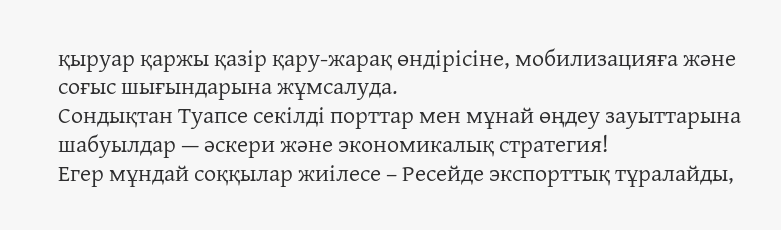қыруар қаржы қазір қару-жарақ өндірісіне, мобилизацияға және соғыс шығындарына жұмсалуда.
Сондықтан Туапсе секілді порттар мен мұнай өңдеу зауыттарына шабуылдар — әскери және экономикалық стратегия!
Егер мұндай соққылар жиілесе – Ресейде экспорттық тұралайды,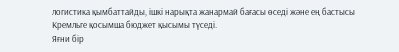логистика қымбаттайды, ішкі нарықта жанармай бағасы өседі және ең бастысы Кремльге қосымша бюджет қысымы түседі.
Яғни бір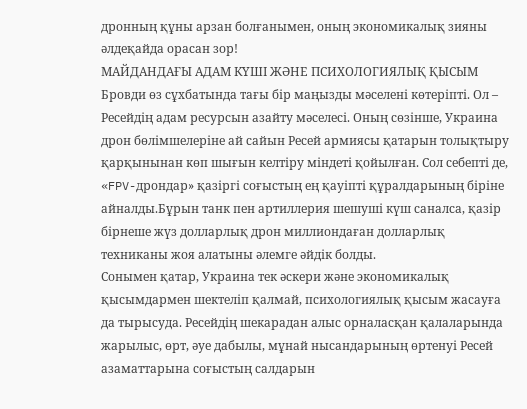дронның құны арзан болғанымен, оның экономикалық зияны әлдеқайда орасан зор!
МАЙДАНДАҒЫ АДАМ КҮШІ ЖӘНЕ ПСИХОЛОГИЯЛЫҚ ҚЫСЫМ
Бровди өз сұхбатында тағы бір маңызды мәселені көтеріпті. Ол – Ресейдің адам ресурсын азайту мәселесі. Оның сөзінше, Украина дрон бөлімшелеріне ай сайын Ресей армиясы қатарын толықтыру қарқынынан көп шығын келтіру міндеті қойылған. Сол себепті де, «FPV-дрондар» қазіргі соғыстың ең қауіпті құралдарының біріне айналды.Бұрын танк пен артиллерия шешуші күш саналса, қазір бірнеше жүз долларлық дрон миллиондаған долларлық техниканы жоя алатыны әлемге әйдік болды.
Сонымен қатар, Украина тек әскери және экономикалық қысымдармен шектеліп қалмай, психологиялық қысым жасауға да тырысуда. Ресейдің шекарадан алыс орналасқан қалаларында жарылыс, өрт, әуе дабылы, мұнай нысандарының өртенуі Ресей азаматтарына соғыстың салдарын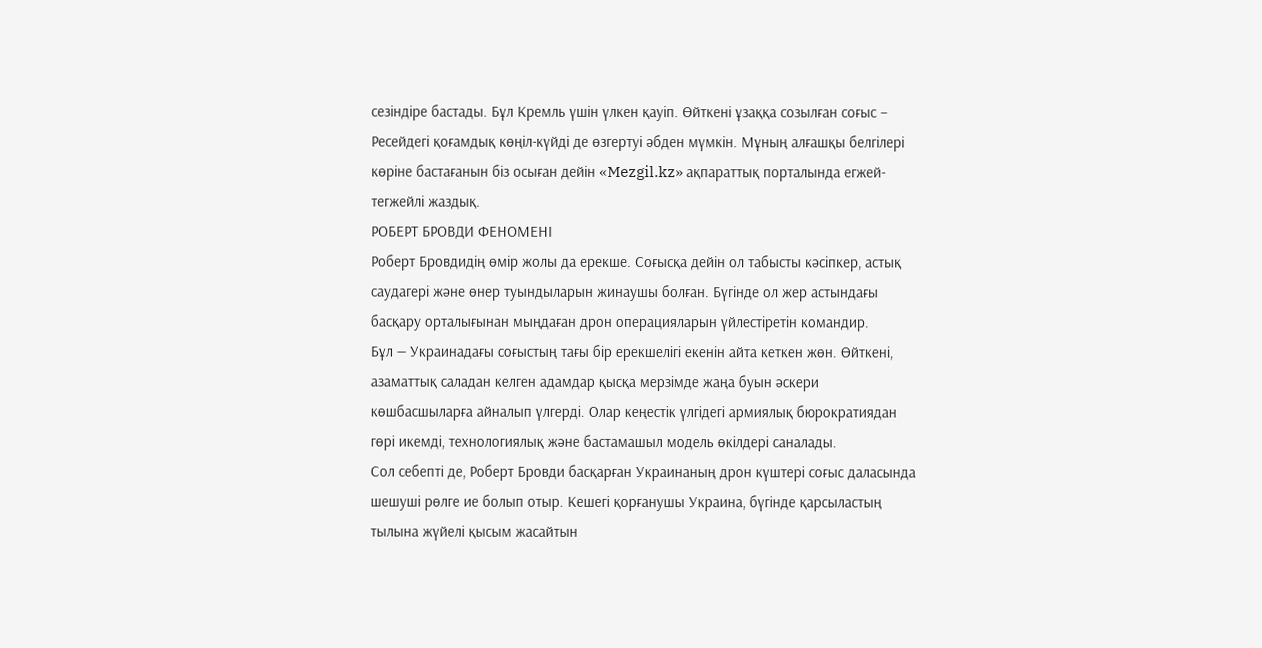сезіндіре бастады. Бұл Кремль үшін үлкен қауіп. Өйткені ұзаққа созылған соғыс – Ресейдегі қоғамдық көңіл-күйді де өзгертуі әбден мүмкін. Мұның алғашқы белгілері көріне бастағанын біз осыған дейін «Mezgil.kz» ақпараттық порталында егжей-тегжейлі жаздық.
РОБЕРТ БРОВДИ ФЕНОМЕНІ
Роберт Бровдидің өмір жолы да ерекше. Соғысқа дейін ол табысты кәсіпкер, астық саудагері және өнер туындыларын жинаушы болған. Бүгінде ол жер астындағы басқару орталығынан мыңдаған дрон операцияларын үйлестіретін командир.
Бұл — Украинадағы соғыстың тағы бір ерекшелігі екенін айта кеткен жөн. Өйткені, азаматтық саладан келген адамдар қысқа мерзімде жаңа буын әскери көшбасшыларға айналып үлгерді. Олар кеңестік үлгідегі армиялық бюрократиядан гөрі икемді, технологиялық және бастамашыл модель өкілдері саналады.
Сол себепті де, Роберт Бровди басқарған Украинаның дрон күштері соғыс даласында шешуші рөлге ие болып отыр. Кешегі қорғанушы Украина, бүгінде қарсыластың тылына жүйелі қысым жасайтын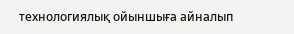технологиялық ойыншыға айналып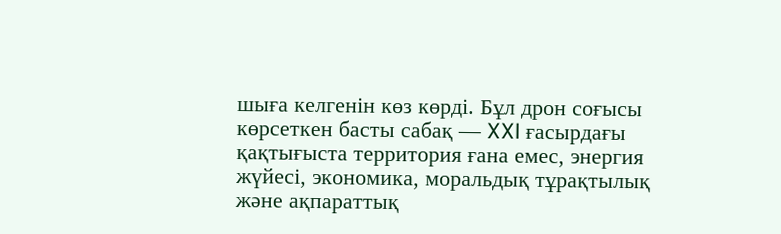шыға келгенін көз көрді. Бұл дрон соғысы көрсеткен басты сабақ — XXI ғасырдағы қақтығыста территория ғана емес, энергия жүйесі, экономика, моральдық тұрақтылық және ақпараттық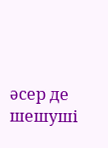әсер де шешуші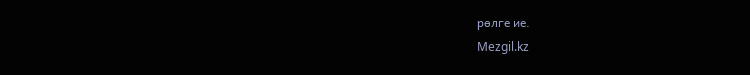рөлге ие.
Mezgil.kz